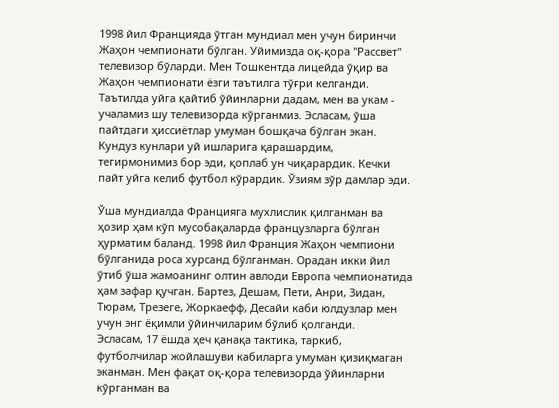1998 йил Францияда ўтган мундиал мен учун биринчи Жаҳон чемпионати бўлган. Уйимизда оқ-қора "Рассвет" телевизор бўларди. Мен Тошкентда лицейда ўқир ва Жаҳон чемпионати ёзги таътилга тўғри келганди. Таътилда уйга қайтиб ўйинларни дадам, мен ва укам - учаламиз шу телевизорда кўрганмиз. Эсласам, ўша пайтдаги ҳиссиётлар умуман бошқача бўлган экан. Кундуз кунлари уй ишларига қарашардим, тегирмонимиз бор эди, қоплаб ун чиқарардик. Кечки пайт уйга келиб футбол кўрардик. Ўзиям зўр дамлар эди.

Ўша мундиалда Францияга мухлислик қилганман ва ҳозир ҳам кўп мусобақаларда французларга бўлган ҳурматим баланд. 1998 йил Франция Жаҳон чемпиони бўлганида роса хурсанд бўлганман. Орадан икки йил ўтиб ўша жамоанинг олтин авлоди Европа чемпионатида ҳам зафар қучган. Бартез, Дешам, Пети, Анри, Зидан, Тюрам, Трезеге, Жоркаефф, Десайи каби юлдузлар мен учун энг ёқимли ўйинчиларим бўлиб қолганди.
Эсласам, 17 ёшда ҳеч қанақа тактика, таркиб, футболчилар жойлашуви кабиларга умуман қизиқмаган эканман. Мен фақат оқ-қора телевизорда ўйинларни кўрганман ва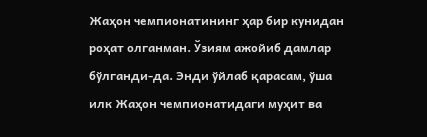Жаҳон чемпионатининг ҳар бир кунидан роҳат олганман. Ўзиям ажойиб дамлар бўлганди-да. Энди ўйлаб қарасам, ўша илк Жаҳон чемпионатидаги муҳит ва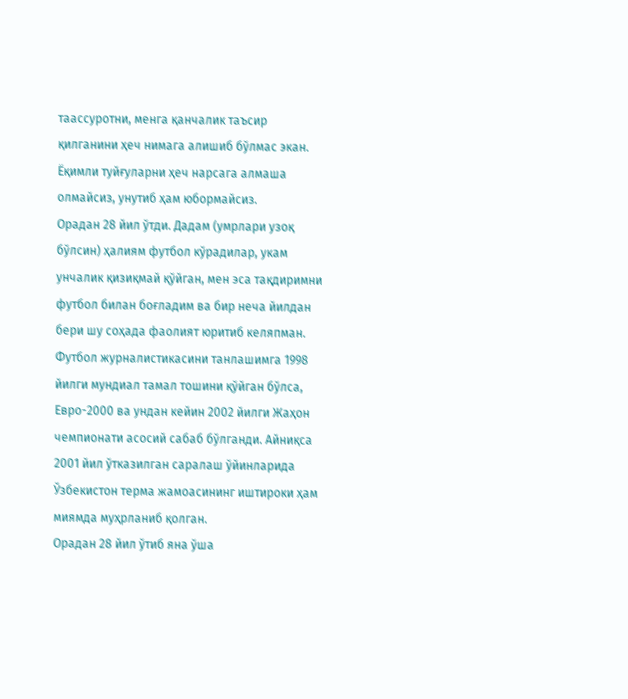таассуротни, менга қанчалик таъсир қилганини ҳеч нимага алишиб бўлмас экан. Ёқимли туйғуларни ҳеч нарсага алмаша олмайсиз, унутиб ҳам юбормайсиз.
Орадан 28 йил ўтди. Дадам (умрлари узоқ бўлсин) ҳалиям футбол кўрадилар, укам унчалик қизиқмай қўйган, мен эса тақдиримни футбол билан боғладим ва бир неча йилдан бери шу соҳада фаолият юритиб келяпман. Футбол журналистикасини танлашимга 1998 йилги мундиал тамал тошини қўйган бўлса, Евро-2000 ва ундан кейин 2002 йилги Жаҳон чемпионати асосий сабаб бўлганди. Айниқса 2001 йил ўтказилган саралаш ўйинларида Ўзбекистон терма жамоасининг иштироки ҳам миямда муҳрланиб қолган.
Орадан 28 йил ўтиб яна ўша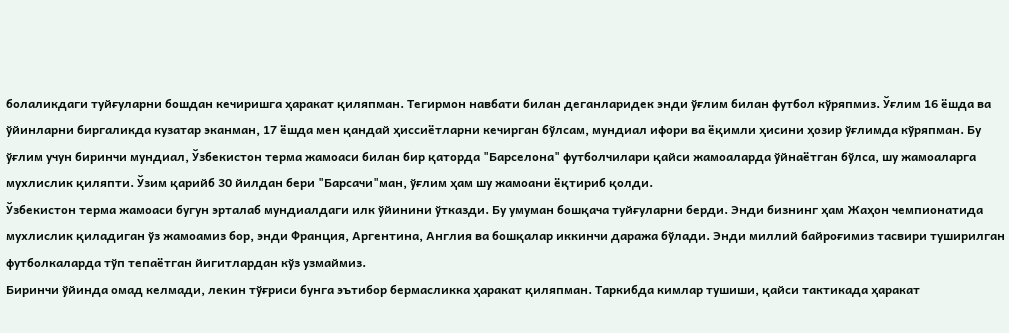болаликдаги туйғуларни бошдан кечиришга ҳаракат қиляпман. Тегирмон навбати билан деганларидек энди ўғлим билан футбол кўряпмиз. Ўғлим 16 ёшда ва ўйинларни биргаликда кузатар эканман, 17 ёшда мен қандай ҳиссиётларни кечирган бўлсам, мундиал ифори ва ёқимли ҳисини ҳозир ўғлимда кўряпман. Бу ўғлим учун биринчи мундиал, Ўзбекистон терма жамоаси билан бир қаторда "Барселона" футболчилари қайси жамоаларда ўйнаётган бўлса, шу жамоаларга мухлислик қиляпти. Ўзим қарийб 30 йилдан бери "Барсачи"ман, ўғлим ҳам шу жамоани ёқтириб қолди.
Ўзбекистон терма жамоаси бугун эрталаб мундиалдаги илк ўйинини ўтказди. Бу умуман бошқача туйғуларни берди. Энди бизнинг ҳам Жаҳон чемпионатида мухлислик қиладиган ўз жамоамиз бор, энди Франция, Аргентина, Англия ва бошқалар иккинчи даража бўлади. Энди миллий байроғимиз тасвири туширилган футболкаларда тўп тепаётган йигитлардан кўз узмаймиз.
Биринчи ўйинда омад келмади, лекин тўғриси бунга эътибор бермасликка ҳаракат қиляпман. Таркибда кимлар тушиши, қайси тактикада ҳаракат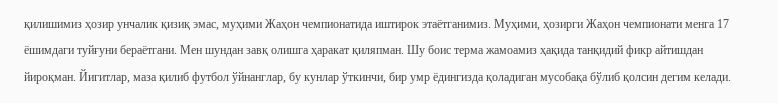қилишимиз ҳозир унчалик қизиқ эмас, муҳими Жаҳон чемпионатида иштирок этаётганимиз. Муҳими, ҳозирги Жаҳон чемпионати менга 17 ёшимдаги туйғуни бераётгани. Мен шундан завқ олишга ҳаракат қиляпман. Шу боис терма жамоамиз ҳақида танқидий фикр айтишдан йироқман. Йигитлар, маза қилиб футбол ўйнанглар, бу кунлар ўткинчи, бир умр ёдингизда қоладиган мусобақа бўлиб қолсин дегим келади.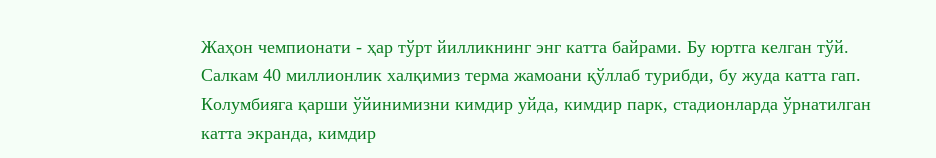Жаҳон чемпионати - ҳар тўрт йилликнинг энг катта байрами. Бу юртга келган тўй. Салкам 40 миллионлик халқимиз терма жамоани қўллаб турибди, бу жуда катта гап. Колумбияга қарши ўйинимизни кимдир уйда, кимдир парк, стадионларда ўрнатилган катта экранда, кимдир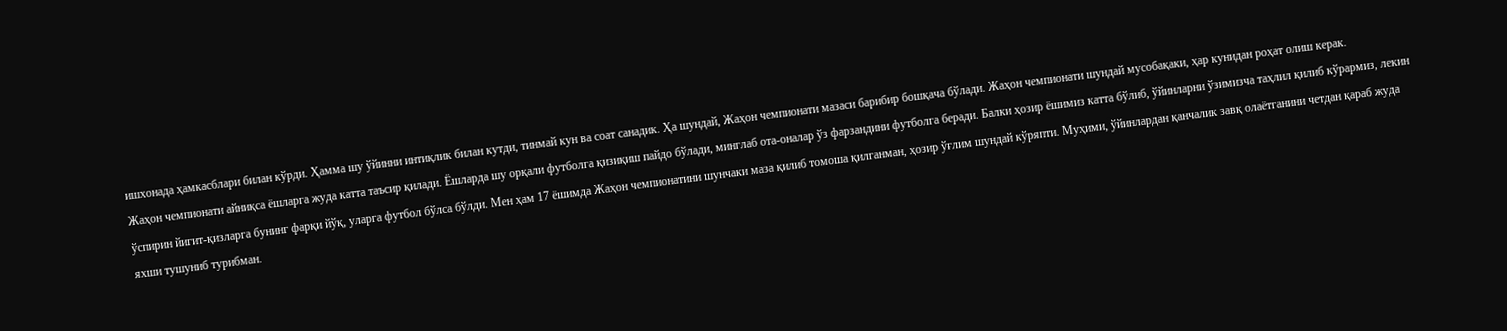ишхонада ҳамкасблари билан кўрди. Ҳамма шу ўйинни интиқлик билан кутди, тинмай кун ва соат санадик. Ҳа шундай, Жаҳон чемпионати мазаси барибир бошқача бўлади. Жаҳон чемпионати шундай мусобақаки, ҳар кунидан роҳат олиш керак.
Жаҳон чемпионати айниқса ёшларга жуда катта таъсир қилади. Ёшларда шу орқали футболга қизиқиш пайдо бўлади, минглаб ота-оналар ўз фарзандини футболга беради. Балки ҳозир ёшимиз катта бўлиб, ўйинларни ўзимизча таҳлил қилиб кўрармиз, лекин ўспирин йигит-қизларга бунинг фарқи йўқ, уларга футбол бўлса бўлди. Мен ҳам 17 ёшимда Жаҳон чемпионатини шунчаки маза қилиб томоша қилганман, ҳозир ўғлим шундай кўряпти. Муҳими, ўйинлардан қанчалик завқ олаётганини четдан қараб жуда яхши тушуниб турибман.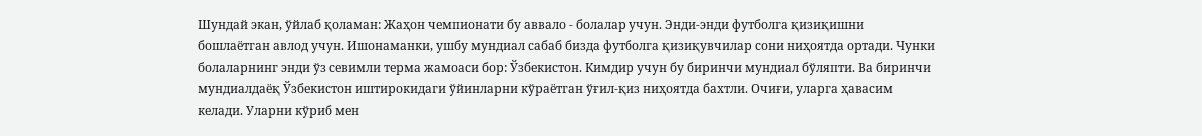Шундай экан, ўйлаб қоламан: Жаҳон чемпионати бу аввало - болалар учун. Энди-энди футболга қизиқишни бошлаётган авлод учун. Ишонаманки, ушбу мундиал сабаб бизда футболга қизиқувчилар сони ниҳоятда ортади. Чунки болаларнинг энди ўз севимли терма жамоаси бор: Ўзбекистон. Кимдир учун бу биринчи мундиал бўляпти. Ва биринчи мундиалдаёқ Ўзбекистон иштирокидаги ўйинларни кўраётган ўғил-қиз ниҳоятда бахтли. Очиғи, уларга ҳавасим келади. Уларни кўриб мен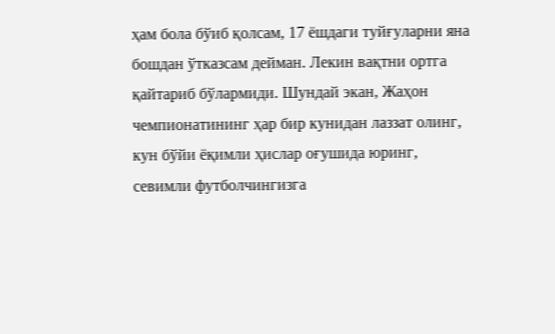ҳам бола бўиб қолсам, 17 ёшдаги туйғуларни яна бошдан ўтказсам дейман. Лекин вақтни ортга қайтариб бўлармиди. Шундай экан, Жаҳон чемпионатининг ҳар бир кунидан лаззат олинг, кун бўйи ёқимли ҳислар оғушида юринг, севимли футболчингизга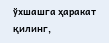ўхшашга ҳаракат қилинг,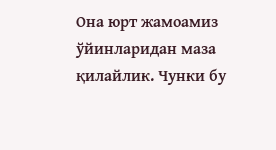Она юрт жамоамиз ўйинларидан маза қилайлик. Чунки бу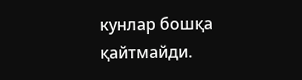кунлар бошқа қайтмайди.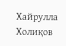Хайрулла Холиқов